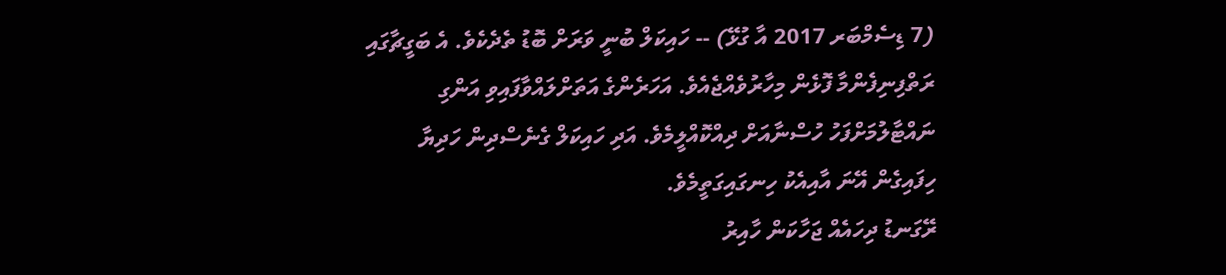(7 ޑިސެމްބަރ 2017 އާ ގުޅޭ) -- ހައިކަލް ބުނީ ވަރަށް ބޮޑު ތެދެކެވެ. އެ ބަގީޗާގައި ރަތްފިނިފެންމާ ފޮޅެން މިހާރުވެއްޖެއެވެ. އަހަރެންގެ އަތަށްލައްވާފައިވި އަންގި ނައްޓާލުމަށްފަހު ހުސްނާއަށް ދިއްކޮއްލީމެވެ. އަދި ހައިކަލް ގެނެސްދިން ހަދިޔާ ހިފައިގެން އޭނަ އާއިއެކު ހިނގައިގަތީމެވެ.
ރޭގަނޑު ދިހައެއް ޖަހާކަން ހާއިރު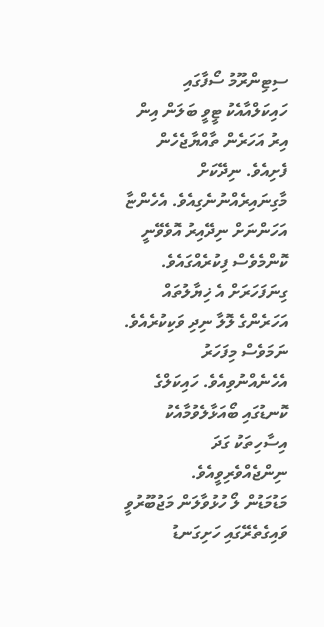ސިޓިންރޫމު ސޯފާގައި ހައިކަލްއާއެކު ޓީވީ ބަލަން އިން އިރު އަހަރެން ތާއްޔާޖެހެން ފެށިއެވެ. ނިދޭކަށް މާގިނައިރެއްނުނެގިއެވެ. އެހެންޏާ އަހަންނަށް ނިދޭއިރު އޮވެވޭނީ ކޮންމެވެސް ފިކުރެއްގައެވެ. ގިނަފަހަރަށް އެ ޚިޔާލުތައް އަހަރެންގެ ލޮލާ ނިދި ވަކިކުރެއެވެ. ނަމަވެސް މިފަހަރު އެހެނެއްނުވިއެވެ. ހައިކަލްގެ ކޮނޑުގައި ބޯއަޅާލެވުމާއެކު އިސާހިތަކު ގަދަ ނިންޖެއްވެރިވީއެވެ.
މަޑުމަޑުން ލޯ ހުޅުވާލަން މަޖުބޫރުވީ ވައިގެތެރޭގައި ހަށިގަނޑު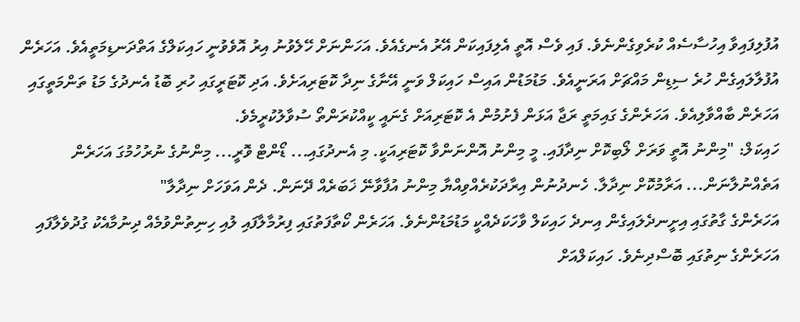އުފުލިފައިވާ އިހުސާސެއް ކުރެވިގެންނެވެ. ފައި ވެސް އޮތީ އެލިފައިކަން އޭރު އެނގެއެވެ. އަހަންނަށް ހޭލެވުނު އިރު އޮވެވުނީ ހައިކަލްގެ އަތްދަނޑިމަތީއެވެ. އަހަރެން އުފުލާލައިގެން ހުރެ ސިޑިން މައްޗަށް އަރަނީއެވެ. މަޑުމަޑުން އައިސް ހައިކަލް ވަނީ އޭނާގެ ނިދާ ކޮޓަރިއަށެވެ. އަދި ކޮޓަރީގައި ހުރި ބޮޑު އެނދުގެ މަޑު ތަންމަތީގައި އަހަރެން ބާއްވާލިއެވެ. އަހަރެންގެ ގައިމަތީ ރަޖާ އަޅަން ފެށުމުން އެ ކޮޓަރިއަށް ގެނައީ ކީއްކުރަންތޯ ސުވާލުކުރީމެވެ.
ހައިކަލް: "މިންނު އޮތީ ވަރަށް ލޯބިކޮށް ނިދާފައި. މީ މިންނު އޮންނަންވާ ކޮޓަރިއަކީ. މި އެނދުގައި... ޑޯންޓް ވޮރީ... މިންނުގެ ނުރުހުމުގަ އަހަރެން އަތެއްނުލާނަން... އަރާމުކޮށް ނިދާލާ. ހެނދުނުން އިރާދަކުރެއްވިއްޔާ މިންނު އުފާވާނޭ ޚަބަރެއް ދޭނަން. ދެން އަވަހަށް ނިދާލާ"
އަހަރެންގެ ގާތުގައި އިށީނދެލައިގެން އިނދެ ހައިކަލް ވާހަކަދެއްކީ މަޑުމަޑުންނެވެ. އަހަރެން ކޯތާފަތުގައި ފިރުމާލާފައި ލުއި ހިނިތުންވުމެއް ދިނުމާއެކު ގުދުވެލާފައި އަހަރެންގެ ނިތުގައި ބޮސްދިނެވެ. ހައިކަލްއަށް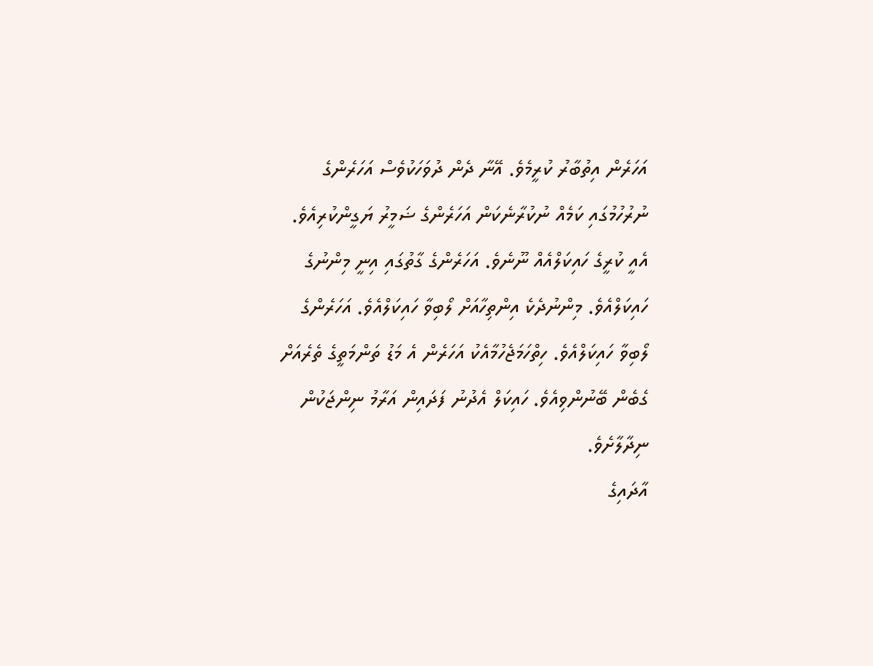އަހަރެން އިތުބާރު ކުރީމެވެ. އޭނާ ދެން ދުވަހަކުވެސް އަހަރެންގެ ނުރުހުމުގައި ކަމެއް ނުކުރާނެކަން އަހަރެންގެ ޟަމީރު ޔަގީންކުރިއެވެ. އެއީ ކުރީގެ ހައިކަލްއެއް ނޫނެވެ. އަހަރެންގެ ގާތުގައި އިނީ މިންނުގެ ހައިކަލްއެވެ. މިންނުދެކެ އިންތިހާއަށް ލޯބިވާ ހައިކަލްއެވެ. އަހަރެންގެ ލޯބިވާ ހައިކަލްއެވެ. ހިތްހަމަޖެހުމާއެކު އަހަރެން އެ މަޑު ތަންމަތީގެ ތެރެއަށް ގެބެން ބޭނުންވިއެވެ. ހައިކަލް އެދުނު ފަދައިން އަރާމު ނިންޖަކުން ނިދާލާށެވެ.
އާދައިގެ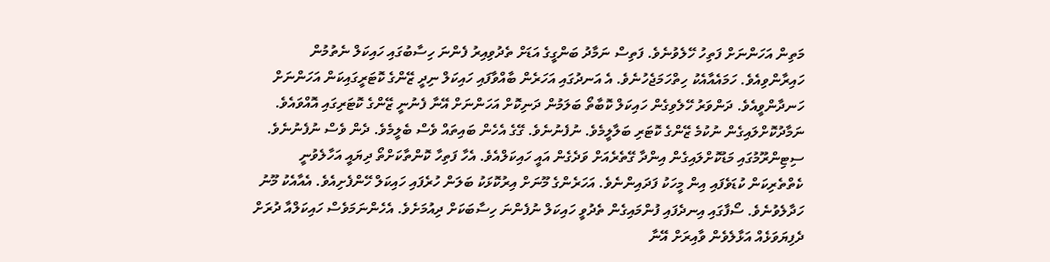މަތިން އަހަންނަށް ފަތިހު ހޭލެވުނެވެ. ފަތިސް ނަމާދު ބަންގީގެ އަޑަށް ތެދުވިއިރު ފެންނަ ހިސާބުގައި ހައިކަލް ނެތުމުން ހައިރާންވިއެވެ. ހަމައެއާއެކު ހިތްހަމަޖެހުނެވެ. އެ އަނދުގައި އަހަރެން ބާއްވާފައި ހައިކަލް ނިދީ ޒޭންގެ ކޮޓަރީގައިކަން އަހަންނަށް ހަނދާންވީއެވެ. ދަންވަރު ހޭލެވިގެން ހައިކަލް ކޮބާތޯ ބަލަމުން ދަނިކޮށް އަހަންނަށް އޭނާ ފެނުނީ ޒޭންގެ ކޮޓަރިގައި އޮއްވައެވެ. ނަމާދުކޮށްލައިގެން ނުކުމެ ޒޭންގެ ކޮޓަރި ބަލާލީމެވެ. ނުފެނުނެވެ. ގޭގެ އެހެން ބައިތައް ވެސް ބެލީމެވެ. ދެން ވެސް ނުފެނުނެވެ. ސިޓިންރޫމުގައި މަޑުކޮށްލައިގެން އިންދާ ގޭތެރެއަށް ވަދެގެން އައީ ހައިކަލްއެވެ. އެހާ ފަތިހާ ކޮންތާކަށްތޯ ދިޔައީ އަހާލެވުނީ ކެތްތެރިކަން ކުޑަވެފައި އިން މީހަކު ފަދައިންނެވެ. އަހަރެންގެ މޫނަށް އިރުކޮޅަކު ބަލަން ހުރެފައި ހައިކަލް ހޭންފެށިއެވެ. އެއާއެކު މޫނު ހަދާލެވުނެވެ. ސޯފާގައި އިނދެފައި ފުންމައިގެން ތެދުވީ ހައިކަލް ނުފެންނަ ހިސާބަކަށް ދިއުމަށެވެ. އެހެންނަމަވެސް ހައިކަލްއާ ދުރަށް ދެފިޔަވަޅެއް އަޅާލެވެން ވާއިރަށް އޭނާ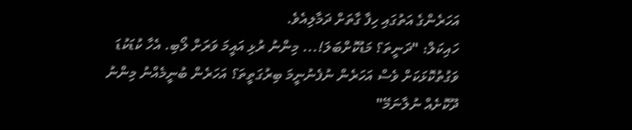އަހަރެންގެ އަތުގައި ހިފާ ގާތަށް ދަމާލިއެވެ.
ހައިކަލް: "ދަނީތަ؟ މަޑުކޮށްބަލަ!... މިންނު ރުޅި އައީމަ ވަރަށް ލޯބި. އެހާ ކުޑަކުޑަ ވަގުތުކޮޅަކަށް ވެސް އަހަރެން ނުފެނުނީމަ ބިރުގަތީތަ؟ އަހަރެން ބުނީމެއްނު މިންނު ދޫކޮށެއް ނުލާނަމޭ"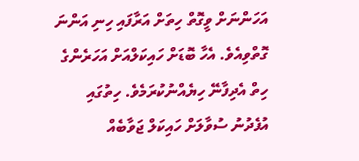އަހަންނަށް ވީގޮތް ހިތަށް އަރާފައި ހިނި އަންނަ ގޮތްވިއެވެ. އެހާ ބޮޑަށް ހައިކަލްއަށް އަހަރެންގެ ހިތް އެދިފާނޭ ހިޔެއްނުކުރަމެވެ. ހިތުގައި އުފެދުނު ސުވާލަށް ހައިކަލް ޖަވާބެއް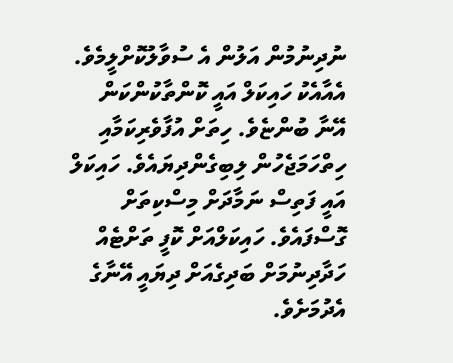ނުދިނުމުން އަލުން އެ ސުވާލުކޮށްލީމެވެ. އެއާއެކު ހައިކަލް އައީ ކޮންތާކުންކަން އޭނާ ބުންޏެވެ. ހިތަށް އުފާވެރިކަމާއި ހިތްހަމަޖެހުން ލިބިގެންދިޔައެވެ. ހައިކަލް އައީ ފަތިސް ނަމާދަށް މިސްކިތަށް ގޮސްފައެވެ. ހައިކަލްއަށް ކޮފީ ތަށްޓެއް ހަދާދިނުމަށް ބަދިގެއަށް ދިޔައީ އޭނާގެ އެދުމަށެވެ.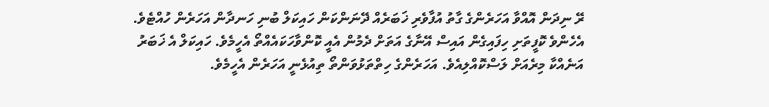ރޭ ނިދަން އޮއްވާ އަހަރެންގެ ގާތު އުފާވެރި ޚަބަރެއް ދޭނަންކަން ހައިކަލް ބުނި ހަނދާން އަހަރެން ހުއްޓެވެ. އެހެންވެ ކޮފީތަށި ހިފައިގެން އައިސް އޭނާގެ އަތަށް ދެމުން އެއީ ކޮންވާހަކައެއްތޯ އެހީމެވެ. ހައިކަލް އެ ޚަބަރު އަނެއްކާ މިރެއަށް ލަސްކޮއްލިއެވެ. އަހަރެންގެ ހިތްތަޅުވަންތޯ ތިއުޅެނީ އަހަރެން އެހީމެވެ.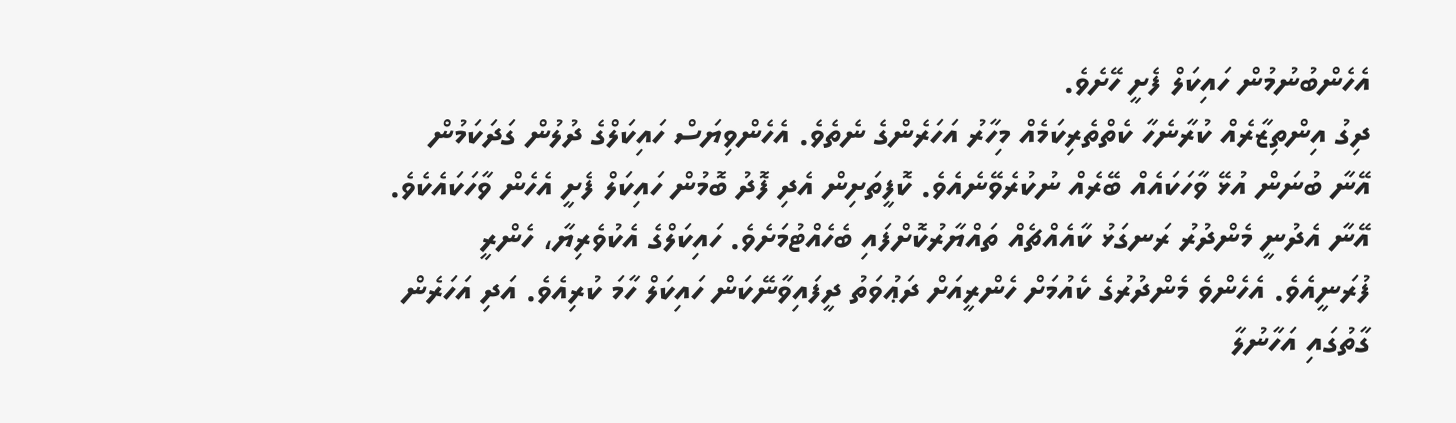އެހެންބުނުމުން ހައިކަލް ފެށީ ހޭށެވެ.
ދިގު އިންތިޒާރެއް ކުރާނެހާ ކެތްތެރިކަމެއް މިހާރު އަހަރެންގެ ނެތެވެ. އެހެންވިޔަސް ހައިކަލްގެ ދުލުން ގަދަކަމުން އޭނާ ބުނަން އުޅޭ ވާހަކައެއް ބޭރެއް ނުކުރެވޭނެއެވެ. ކޮފީތަށިން އެދި ފޮދު ބޮމުން ހައިކަލް ފެށީ އެހެން ވާހަކައެކެވެ. އޭނާ އެދުނީ މެންދުރު ރަނގަޅު ކާއެއްޗެއް ތައްޔާރުކޮށްފައި ބެހެއްޓުމަށެވެ. ހައިކަލްގެ އެކުވެރިޔާ، ހެންރީ ފުރަނީއެވެ. އެހެންވެ މެންދުރުގެ ކެއުމަށް ހެންރީއަށް ދަޢުވަތު ދީފައިވާނޭކަން ހައިކަލް ހާމަ ކުރިއެވެ. އަދި އަހަރެން ގާތުގައި އަހާނުލާ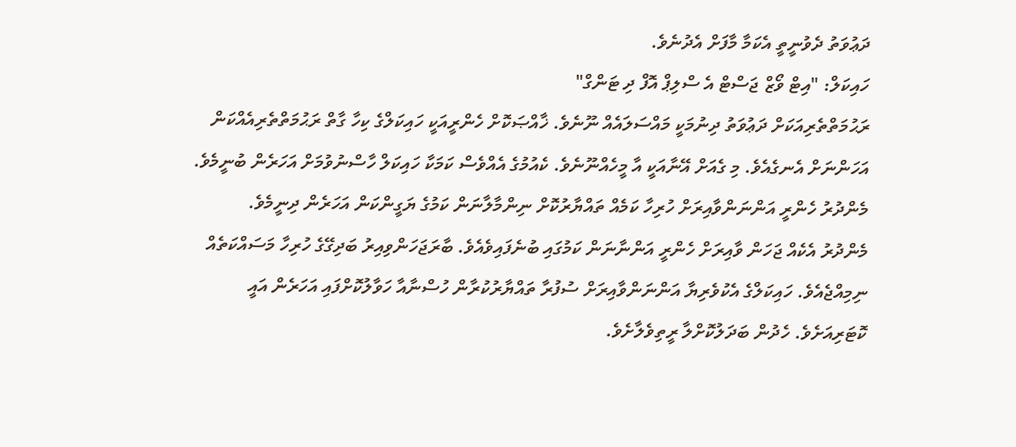ދަޢުވަތު ދެވުނީތީ އެކަމާ މާފަށް އެދުނެވެ.
ހައިކަލް: "އިޓް ވޯޒް ޖަސްޓް އެ ސްލިޕް އޮފް ދި ޓަންގް"
ރަޙުމަތްތެރިއަކަށް ދަޢުވަތު ދިނުމަކީ މައްސަލައެއް ނޫނެވެ. ޚާއްޞަކޮށް ހެންރީއަކީ ހައިކަލްގެ ކިހާ ގާތް ރަޙުމަތްތެރިއެއްކަން އަހަންނަށް އެނގެއެވެ. މި ގެއަށް އޭނާއަކީ އާ މީހެއްނޫނެވެ. ކެއުމުގެ އެއްވެސް ކަމަކާ ހައިކަލް ހާސްނުވުމަށް އަހަރެން ބުނީމެވެ. މެންދުރު ހެންރީ އަންނަންވާއިރަށް ހުރިހާ ކަމެއް ތައްޔާރުކޮށް ނިންމާލާނަން ކަމުގެ ޔަގީންކަން އަހަރެން ދިނީމެވެ.
މެންދުރު އެކެއް ޖަހަން ވާއިރަށް ހެންރީ އަންނާނަން ކަމުގައި ބުނެފައިވެއެވެ. ބާރަޖަހަންވިއިރު ބަދިގޭގެ ހުރިހާ މަސައްކަތެއް ނިމިއްޖެއެވެ. ހައިކަލްގެ އެކުވެރިޔާ އަންނަންވާއިރަށް ސުފުރާ ތައްޔާރުކުރާން ހުސްނާއާ ހަވާލުކޮށްފައި އަހަރެން އައީ ކޮޓަރިއަށެވެ. ހެދުން ބަދަލުކޮށްލާ ރީތިވެލާށެވެ.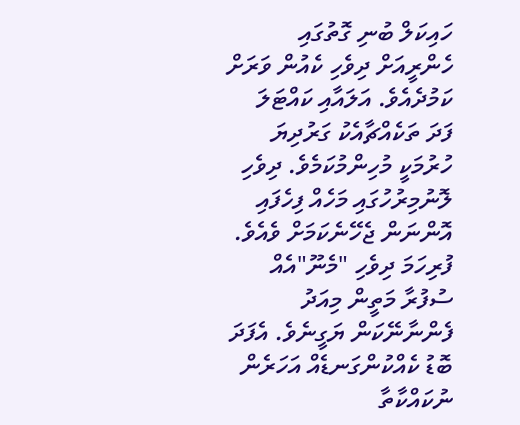ހައިކަލް ބުނި ގޮތުގައި ހެންރީއަށް ދިވެހި ކެއުން ވަރަށް ކަމުދެއެވެ. އަލައާއި ކައްޓަލަ ފަދަ ތަކެއްޗާއެކު ގަރުދިޔަ ހުރުމަކީ މުހިންމުކަމެވެ. ދިވެހި ލޮނުމިރުހުގައި މަހެއް ފިހެފައި އޮންނަން ޖެހޭނެކަމަށް ވެއެވެ. ފުރިހަމަ ދިވެހި "މެނޫ"އެއް ސުފުރާ މަތީން މިއަދު ފެންނާނޭކަން ޔަގީނެވެ. އެފަދަ ބޮޑު ކެއްކުންގަނޑެއް އަހަރެން ނުކައްކާތާ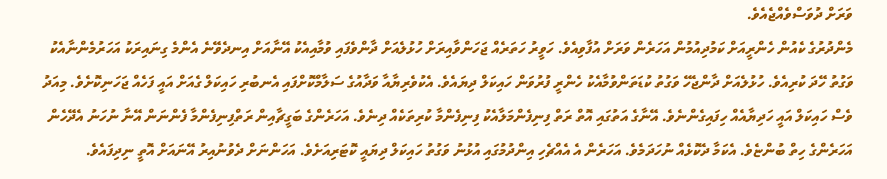ވަރަށް ދުވަސްވެއްޖެއެވެ.
މެންދުރުގެ ކެއުން ހެންރީއަށް ކަމުދިއުމުން އަހަރެން ވަރަށް އުފާވިއެވެ. ހަވީރު ހަތަރެއް ޖަހަންވާއިރަށް ހުޅުލެއަށް ދާންވެފައި ވުމާއިއެކު އޭނާއަށް އިނދެވޭނެ އެންމެ ގިނައިރަކު އަހަރުމެންނާއެކު ވަގުތު ހޭދަ ކުރިއެވެ. ހުޅުލެއަށް ދާންޖެހޭ ވަގުތު ކުޑަތަންވުމާއެކު ހެންރީ ފުރުވަން ހައިކަލް ދިޔައެވެ. އެކުވެރިޔާއާ ވަދާއުގެ ސަލާމްކޮށްފައި އެނބުރި ހައިކަލް ގެއަށް އައީ ފަހެއް ޖަހަނިކޮށެވެ. މިއަދު ވެސް ހައިކަލް އައީ ހަދިޔާއެއް ހިފައިގެންނެވެ. އޭނާގެ އަތުގައި އޮތް ރަތް ފިނިފެންމަލާއެކު ފިނިފެންމާ ކުރިތަކެއް ދިނެވެ. އަހަރެންގެ ބަގީޗާއިން ރަތްފިނިފެންމާ ފެންނަން އޭނާ ނުހަނު އެދޭހެން އަހަރެންގެ ހިތް ބުންޏެވެ. އެކަމާ ދެކޮޅެއް ނުހަދަމެވެ. އަހަރެން އެ އެއްޗެހި އިންދުމުގައި އުޅުނު ވަގުތު ހައިކަލް ދިޔައީ ކޮޓަރިއަށެވެ. އަހަންނަށް ދެވުނުއިރު އޭނައަށް އޮތީ ނިދިފައެވެ.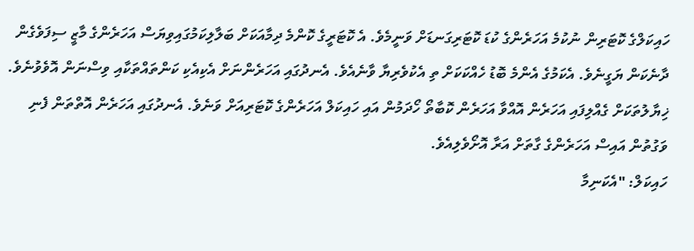ހައިކަލްގެ ކޮޓަރިން ނުކުމެ އަހަރެންގެ ކުޑަ ކޮޓަރިގަނޑަށް ވަނީމެވެ. އެ ކޮޓަރީގެ ކޮންމެ ދިމާއަކަށް ބަލާލިކަމުގައިވިޔަސް އަހަރެންގެ މާޒީ ސިފަވެގެން ދާނެކަން ޔަގީނެވެ. އެކަމުގެ އެންމެ ބޮޑު ހެއްކަކަށް ތި އެކުވެރިޔާ ވާނެއެވެ. އެނދުގައި އަހަރެންނަށް އެކިއެކި ކަންތައްތަކާއި ވިސްނަން އޮވެވުނެވެ.
ޚިޔާލުތަކަށް ގެއްލިފައި އަހަރެން އޮއްވާ އަހަރެން ކޮބާތޯ ހޯދަމުން އައި ހައިކަލް އަހަރެންގެ ކޮޓަރިއަށް ވަނެވެ. އެނދުގައި އަހަރެން އޮތްތަން ފެނި ވަގުތުން އައިސް އަހަރެންގެ ގާތަށް އަރާ އޮށޯވެލިއެވެ.
ހައިކަލް: "އެކަނިމާ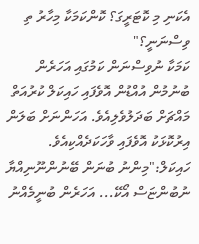އެކަނި މި ކޮޓަރީގަ؟ ކޮންކަމަކާ މިހާރު ތި ވިސްނަނީ؟"
ކަމަކާ ނުވިސްނަން ކަމުގައި އަހަރެން ބުނުމުން އުއްޑުން އޮވެފައި ހައިކަލް ކުރުއަތް މައްޗަށް ބަދަލުވެލިއެވެ. އަހަންނަށް ބަލަން އިރުކޮޅަކު އޮވެފައި ވާހަކަދެއްކިއެވެ.
ހައިކަލް:"މިންނު ބުނަން ބޭނުންނޫނިއްޔާ ނުބުންޏަސް އޯކޭ... އަހަރެން ބުނީމެއްނު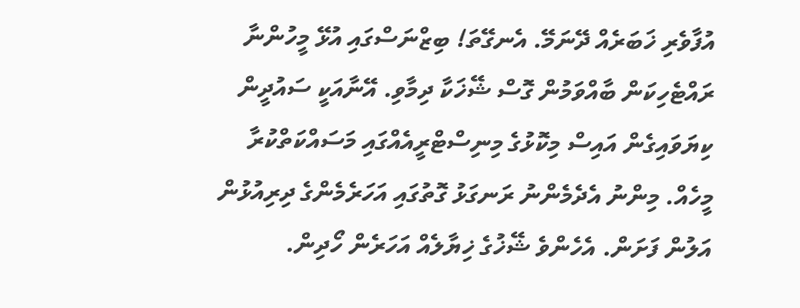އުފާވެރި ޚަބަރެއް ދޭނަމޭ. އެނގޭތަ! ބިޒްނަސްގައި އުޅޭ މީހުންނާ ރައްޓެހިކަން ބާއްވަމުން ގޮސް ޝޭޚަކާ ދިމާވި. އޭނާއަކީ ސައުދީން ކިޔަވައިގެން އައިސް މިކޮޅުގެ މިނިސްޓްރީއެއްގައި މަސައްކަތްކުރާ މީހެއް. މިންނު އެދެމެންނު ރަނގަޅު ގޮތުގައި އަހަރެމެންގެ ދިރިއުޅުން އަލުން ފަށަން. އެހެންވެ ޝޭޚުގެ ޚިޔާލެއް އަހަރެން ހޯދިން.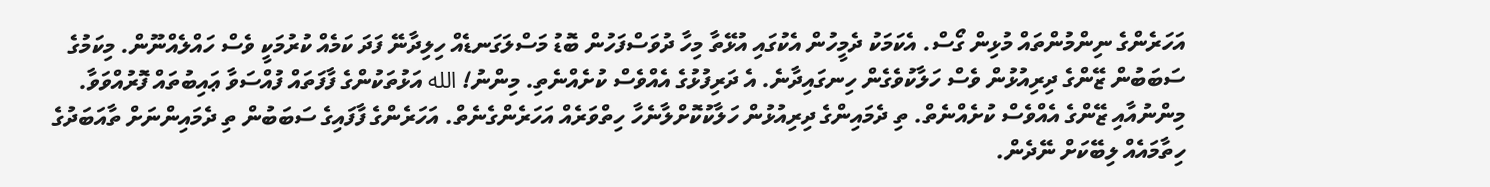އަހަރެންގެ ނިންމުންތައް މުޅިން ގޯސް. އެކަމަކު ދެމީހުން އެކުގައި އުޅޭތާ މިހާ ދުވަސްފަހުން ބޮޑު މަސްލަގަނޑެއް ހިލިދާނޭ ފަދަ ކަމެއް ކުރުމަކީ ވެސް ހައްލެއްނޫން. މިކަމުގެ ސަބަބުން ޒޭންގެ ދިރިއުޅުން ވެސް ހަލާކުވެގެން ހިނގައިދާނެ. އެ ދަރިފުޅުގެ އެއްވެސް ކުށެއްނެތި. މިންނު! الله އަޅުތަކުންގެ ފާފަތައް ފުއްސަވާ ޢައިބުތައް ފޮރުއްވަވާ. މިންނުއާއި ޒޭންގެ އެއްވެސް ކުށެއްނެތް. ތި ދެމައިންގެ ދިރިއުޅުން ހަލާކުކޮށްލާނެހާ ހިތްވަރެއް އަހަރެންގެނެތް. އަހަރެންގެ ފާފައިގެ ސަބަބުން ތި ދެމައިންނަށް ތާއަބަދުގެ ހިތާމައެއް ލިބޭކަށް ނޭދެން.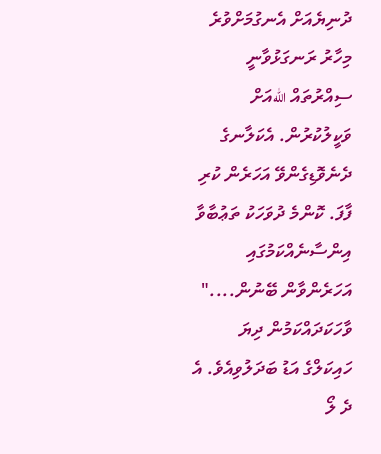ދުނިޔެއަށް އެނގުމަށްވުރެ މިހާރު ރަނގަޅުވާނީ ސިއްރުތައް اللهއަށް ވަކީލުކުރުން. އެކަލާނގެ ދެނެވޮޑިގެންވޭ އަހަރެން ކުރި ފާފަ. ކޮންމެ ދުވަހަކު ތަޢުބާވާ އިންސާނެއްކަމުގައި އަހަރެންވާން ބޭނުން...."
ވާހަކަދައްކަމުން ދިޔަ ހައިކަލްގެ އަޑު ބަދަލުވިއެވެ. އެ ދެ ލޯ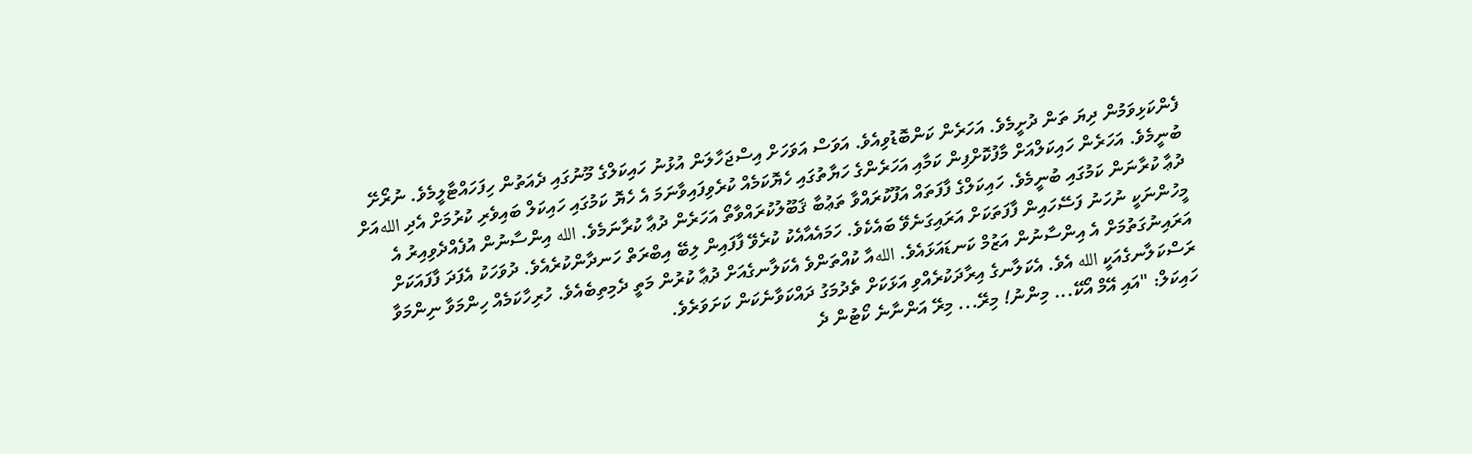ފެންކަޅިވަމުން ދިޔަ ތަން ދުށީމެވެ. އަހަރެން ކަންބޮޑުވިއެވެ. އަވަސް އަވަހަށް އިސްޖަހާލަން އުޅުނު ހައިކަލްގެ މޫނުގައި ދެއަތުން ހިފަހައްޓާލީމެވެ. ނުރޯށޭ ބުނީމެވެ. އަހަރެން ހައިކަލްއަށް މާފުކޮށްފިން ކަމާއި އަހަރެންގެ ހަޔާތުގައި ހެޔޮކަމެއް ކުރެވިފައިވާނަމަ އެ ހެޔޮ ކަމުގައި ހައިކަލް ބައިވެރި ކުރުމަށް އެދި اللهއަށް ދުޢާ ކުރާނަން ކަމުގައި ބުނީމެވެ. ހައިކަލްގެ ފާފަތައް އަފޫކުރައްވާ ތަޢުބާ ޤަބޫލުކުރައްވާތޯ އަހަރެން ދުޢާ ކުރާނަމެވެ. الله އިންސާނުން އުފެއްދެވިއިރު އެ މީހުންނަކީ ނުހަނު ފަސޭހައިން ފާފަތަކަށް އަރައިގަނެވޭ ބައެކެވެ. ހަމައެއާއެކު ކުރެވޭ ފާފައިން ލިބޭ އިބްރަތް ހަނދާންކުރެއެވެ. ދުވަހަކު އެފަދަ ފާފައަކަށް އަރައިނުގަތުމަށް އެ އިންސާނުން އަޒުމް ކަނޑައަޅައެވެ. اللهއާ ކުއްތަންވެ އެކަލާނގެއަށް ދުޢާ ކުރުން މަތީ ދެމިތިބެއެވެ. ހުރިހާކަމެއް ހިންމަވާ ނިންމަވާ ރަސްކަލާނގެއަކީ الله އެވެ. އެކަލާނގެ އިރާދަކުރެއްވި އަޅަކަށް ތެދުމަގު ދައްކަވާނެކަން ކަށަވަރެވެ.
ހައިކަލް: "އައި އޭމް އޯކޭ... މިންނު! މިރޭ... މިރޭ އަންނާނެ ކޯޓުން ދެ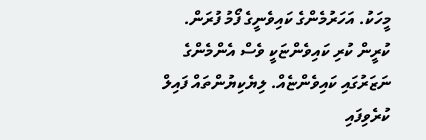މީހަކު. އަހަރުމެންގެ ކައިވެނީގެ ފޯމު ފުރަން. ކުރީން ކުރި ކައިވެންޏަކީ ވެސް އެންމެންގެ ނަޒަރުގައި ކައިވެންޏެއް. ލިޔެކިޔުންތައް ފައިލް ކުރެވިފައި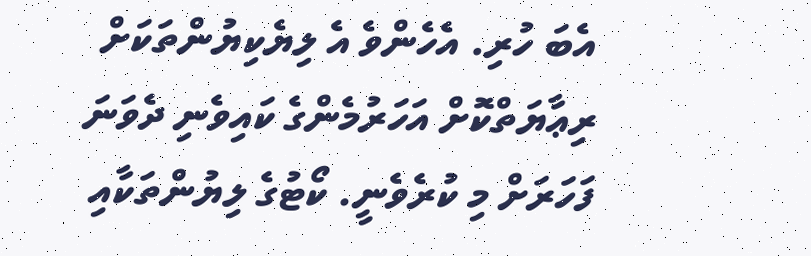އެބަ ހުރި. އެހެންވެ އެ ލިޔެކިޔުންތަކަށް ރިޢާޔަތްކޮށް އަހަރުމެންގެ ކައިވެނި ދެވަނަ ފަހަރަށް މި ކުރެވެނީ. ކޯޓުގެ ލިޔުންތަކާއި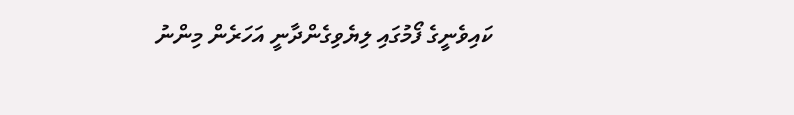ކައިވެނީގެ ފޯމުގައި ލިޔެވިގެންދާނީ އަހަރެން މިންނު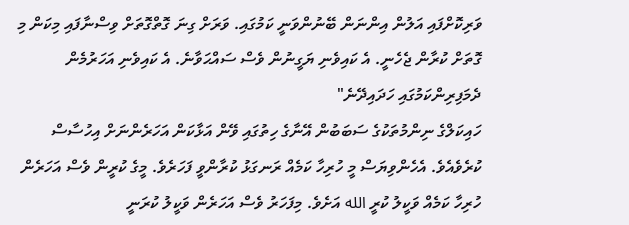ވަރިކޮށްފައި އަލުން އިންނަން ބޭނުންވަނީ ކަމުގައި. ވަރަށް ގިނަ ގޮތްގޮތަށް ވިސްނާފައި މިކަން މި ގޮތަށް ކުރާން ޖެހެނީ. އެ ކައިވެނި ޔަގީނުން ވެސް ސައްޙަވާނެ. އެ ކައިވެނި އަހަރުމެން ދެމަފިރިންކަމުގައި ހަދައިދޭނެ"
ހައިކަލްގެ ނިންމުތަކުގެ ސަބަބުން އޭނާގެ ހިތުގައި ވޭން އަޅާކަން އަހަރެންނަށް އިހުސާސް ކުރެވެއެވެ. އެހެންވިޔަސް މީ ހުރިހާ ކަމެއް ރަނގަޅު ކުރާންވީ ފަހަރެވެ. މީގެ ކުރީން ވެސް އަހަރެން ހުރިހާ ކަމެއް ވަކީލު ކުރީ الله އަށެވެ. މިފަހަރު ވެސް އަހަރެން ވަކީލު ކުރަނީ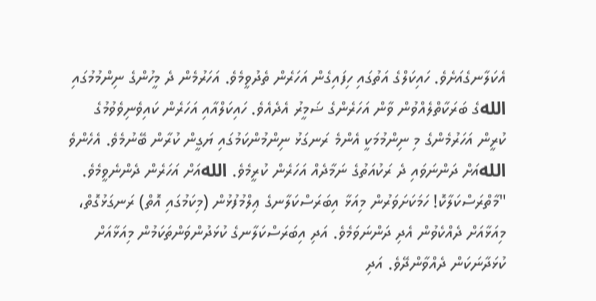އެކަލާނގެއަށެވެ. ހައިކަލްގެ އަތުގައި ހިފައިގެން އަހަރެން ތެދުވީމެވެ. އަހަރުމެން ދެ މީހުންގެ ނިންމުމުގައި اللهގެ ބަރަކާތްލެއްވުން ވާން އަހަރެންގެ ޟަމީރު އެދެއެވެ. ހައިކަލްއާއި އަހަރެން ކައިވެނިވެވުމުގެ ކުރީން އަހަރުމެންގެ މި ނިންމުމަކީ އެންމެ ރަނގަޅު ނިންމުންކަމުގައި ޔަގީން ކުރާން ބޭނުމެވެ. އެހެންވެ اللهއަށް ދަންނަވައި ދެ ރަކުއަތުގެ ނަމާދެއް އަހަރެން ކުރީމެވެ. اللهއަށް އަހަރެން ދެންނެވީމެވެ.
"މާތްރަސްކަލާކޮ! ހަމަކަށަވަރުން މިއަޅާ އިބަރަސްކަލާނގެ ޢިލްމުފުޅުން (މިކަމުގައި އޮތް) ރަނގަޅުގޮތް، މިއަޅާއަށް ދެއްކެވުން އެދި ދަންނަވަމެވެ. އަދި އިބަރަސްކަލާނގެ ކުޅަދުންވަންތަކަމުން މިއަޅާއަށް ކުޅަދާނަކަން ދެއްވާންދޭވެ. އަދި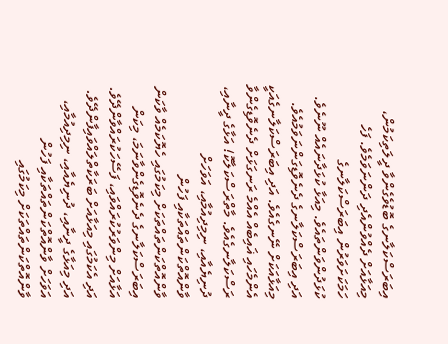އިބަރަސްކަލާނގެ ބޮޑުވެގެންވާ ދީލަތިކަމުން، މިއަޅާއަށް ދެއްވުންއެދި ދަންނަވަމެވެ. ފަހެ ހަމަކަށަވަރުން އިބަރަސްކަލާނގެ ކުޅަދުންވަންތައެވެ. މިއަޅާ ކުޅަދާނައެއް ނޫނެވެ. އަދި އިބަރަސްކަލާނގެ ދެނެވޮޑިގަންނަވަމުއެވެ. މިއަޅާއަކަށް ނޭނގެއެވެ. އަދި އިބަރަސްކަލާނގެއަކީ އެންމެހައި ޣައިބެއް އެއްމެ ރަނގަޅަށް ދެނެވޮޑިގެންވާ ރަސްކަލާނގެއެވެ. މާތްރަސްކަލާކޮ! އަޅާގެ ދީނާއި، ދުނިޔެއާއި، ނިމިދިއުމާއި، އަވަހަށް ވާންއޮތްކަންތައްތަކާއި ފަހުން ވާންއޮތްކަންތައްތަކަށް މިކަމުގައި ހެޔޮކަމެއް ވާކަން އިބަރަސްކަލާނގެ ދެނެވޮޑިގެންވާނަމަ، މިކަން އަޅާއަށް މިންވަރުކުރައްވައި، ފަސޭހަކުރައްވާންދޭވެ. އަދި އެކަމުގައި މިއަޅާއަށް ބަރަކާތްލައްވައިފާންދޭވެ. އަދި މިއަޅާގެ ދީނާއި، ދުނިޔެއާއި، ނިމިދިއުމާއި، އަވަހަށް ވާންއޮތްކަންތައްތަކާއި ފަހުން ވާންއޮތްކަންތައްތަކަށް މިކަމުގައި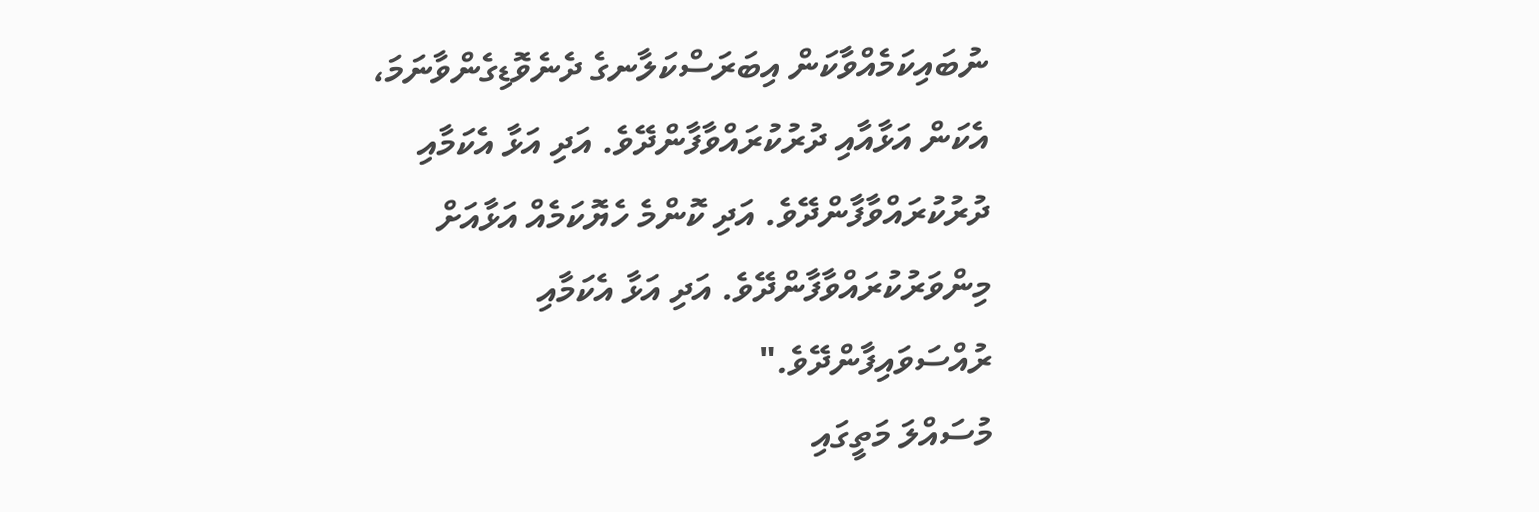ނުބައިކަމެއްވާކަން އިބަރަސްކަލާނގެ ދެނެވޮޑިގެންވާނަމަ، އެކަން އަޅާއާއި ދުރުކުރައްވާފާންދޭވެ. އަދި އަޅާ އެކަމާއި ދުރުކުރައްވާފާންދޭވެ. އަދި ކޮންމެ ހެޔޮކަމެއް އަޅާއަށް މިންވަރުކުރައްވާފާންދޭވެ. އަދި އަޅާ އެކަމާއި ރުއްސަވައިފާންދޭވެ."
މުސައްލަ މަތީގައި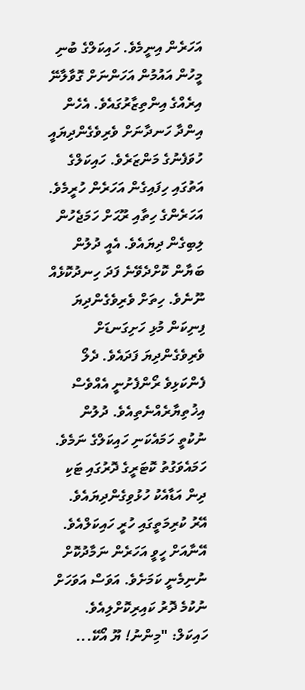އަހަރެން އިނީމެވެ. ހައިކަލްގެ ބުނި މީހުން އައުމުން އަހަންނަށް ގޮވާލާނޭ އިރެއްގެ އިންތިޒާރުގައެވެ. އެހެން އިންދާ ހަނދާނަށް ވެރިވެގެންދިޔައީ ހުވަފެނުގެ މަންޒަރެވެ. ހައިކަލްގެ އަތުގައި ހިފައިގެން އަހަރެން ހުރީމެވެ. އަހަރެންގެ ހިތާއި ރޫޙަށް ހަމަޖެހުން ލިބިގެން ދިޔައެވެ. އެއީ ދުލުން ބަޔާން ކޮށްދެވޭނެ ފަދަ ހިނދުކޮޅެއް ނޫނެވެ. ހިތަށް ވެރިވެގެންދިޔަ ފިނިކަން މުޅި ހަށިގަނޑަށް ވެރިވެގެންދިޔަ ފަދައެވެ. ދެލޯ ފެންކަޅިވެ ރޯންފެށުނީ އެއްވެސް އިޚުތިޔާރެއްނެތިއެވެ. ދުލުން ނުކުތީ ހަމައެކަނި ހައިކަލްގެ ނަމެވެ. ހަމައެވަގުތު ކޮޓަރީގެ ދޮރުގައި ޓަކި ދިން އަޑާއެކު ހުޅުވިގެންދިޔައެވެ. އޭރު ކުރިމަތީގައި ހުރީ ހައިކަލްއެވެ. އޭނާއަށް ހީވީ އަހަރެން ނަމާދުކޮށް ނުނިމެނީ ކަމަށެވެ. އަވަސް އަވަހަށް ނުކުމެ ދޮރު ކައިރިކޮށްލިއެވެ.
ހައިކަލް: "މިންނު! ޔޫ އޯކޭ...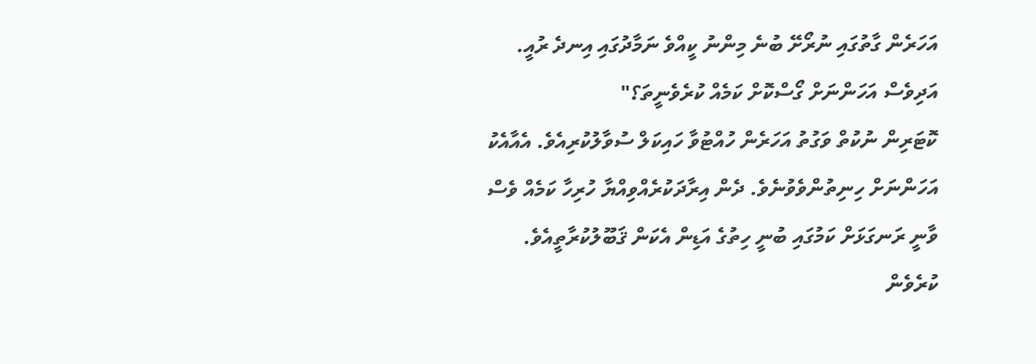އަހަރެން ގާތުގައި ނުރޯށޭ ބުނެ މިންނު ކީއްވެ ނަމާދުގައި އިނދެ ރުއީ. އަދިވެސް އަހަންނަށް ގޯސްކޮށް ކަމެއް ކުރެވެނީތަ؟"
ކޮޓަރިން ނުކުތް ވަގުތު އަހަރެން ހުއްޓުވާ ހައިކަލް ސުވާލުކުރިއެވެ. އެއާއެކު އަހަންނަށް ހިނިތުންވެވުނެވެ. ދެން އިރާދަކުރެއްވިއްޔާ ހުރިހާ ކަމެއް ވެސް ވާނީ ރަނގަޅަށް ކަމުގައި ބުނީ ހިތުގެ އަޑިން އެކަން ޤަބޫލުކުރާތީއެވެ. ކުރެވެން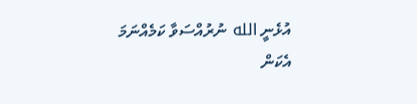އުޅެނީ الله ނުރުއްސަވާ ކަމެއްނަމަ އެކަން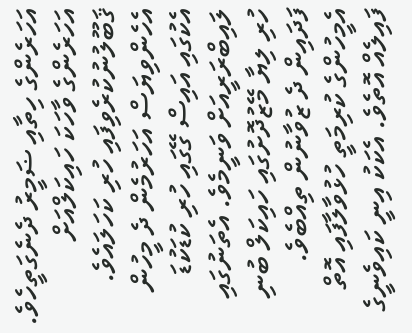އަހަރެންގެ ހިތާއި ޟަމީރު ދެނެގަތީހެވެ. އަހަރެންގެ ވާހަކަ ހައިކަލްއަށް ޤަބޫލުނުކުރެވިފައި ހުރި ކަހަލައެވެ. އެހެންވިޔަސް އަހަރުމެން ދެ މީހުން އެކުގައި އައިސް ގޭގައި ހުރި ކުޑަކުޑަ ލައިބްރަރީއަށް ވަނީމެވެ. އެތަނުގައި ހުރި ލިޔާ މޭޒުދޮށުގައި ހައިކަލް ބުނި ފަދައިން ދެ ޒުވާނުން ތިއްބެވެ. އެމީހުންގެ ކުރިމަތީ ހުޅުވާލާފައި އޮތް ފައިލެއް އޮތެވެ. އެކަކު އިނީ ކައިވެނީގެ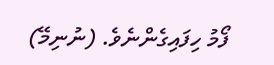ފޯމު ހިފައިގެންނެވެ. (ނުނިމޭ)